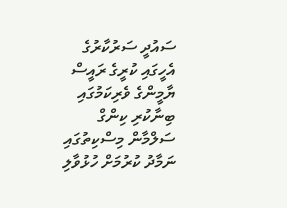ސައުދީ ސަރުކާރުގެ އެހީގައި ކުރީގެ ރައީސް ޔާމީންގެ ވެރިކަމުގައި ބިނާކުރި ކިންގް ސަލްމާން މިސްކިތުގައި ނަމާދު ކުރުމަށް ހުޅުވާލި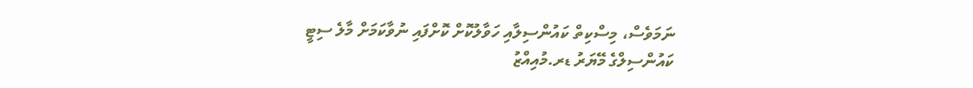ނަމަވެސް، މިސްކިތް ކައުންސިލާއި ހަވާލުކޮށް ކޮށްފައި ނުވާކަމަށް މާލެ ސިޓީ ކައުންސިލްގެ މޭޔަރު ޑރ.މުއިއްޒު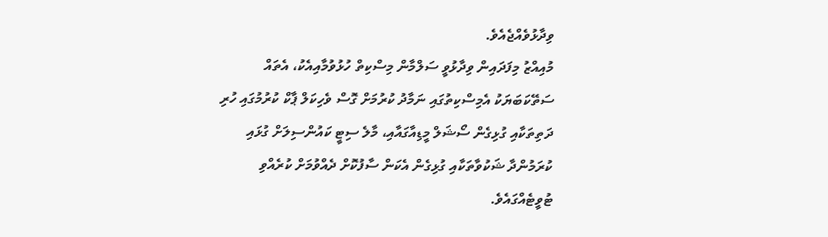ވިދާޅުވެއްޖެއެވެ.
މުއިއްޒު މިފަދައިން ވިދާޅުވީ ސަލްމާން މިސްކިތް ހުޅުވުމާއިއެކު، އެތައް ސަތޭކަބަޔަކު އެމިސްކިތުގައި ނަމާދު ކުރުމަށް ގޮސް ވެހިކަލް ޕާކް ކުރުމުގައި ހުރި ދަތިތަކާއި ގުޅިގެން ސޯޝަލް މީޑިއާގައާއި، މާލެ ސިޓީ ކައުންސިލަށް ގުޅައި ކުރަމުންދާ ޝަކުވާތަކާއި ގުޅިގެން އެކަން ސާފުކޮށް ދެއްވުމަށް ކުރެއްވި ޓުވީޓެއްގައެވެ.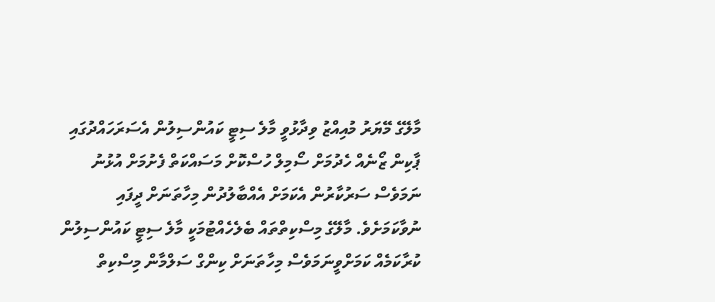މާލޭގެ މޭޔަރު މުއިއްޒު ވިދާޅުވީ މާލެ ސިޓީ ކައުންސިލުން އެސަރަހައްދުގައި ޕާކިން ޒޯނެއް ހެދުމަށް ސޯމިލް ހުސްކޮށް މަސައްކަތް ފެށުމަށް އުޅުނު ނަމަވެސް ސަރުކާރުން އެކަމަށް އެއްބާލުދުން މިހާތަނަށް ދީފައި ނުވާކަމަށެވެ. މާލޭގެ މިސްކިތްތައް ބެލެހެއްޓުމަކީ މާލެ ސިޓީ ކައުންސިލުން ކުރާކަމެއް ކަމަށްވީނަމަވެސް މިހާތަނަށް ކިންގް ސަލްމާން މިސްކިތް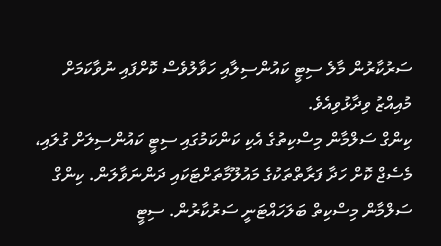ސަރުކާރުން މާލެ ސިޓީ ކައުންސިލާއި ހަވާލުވެސް ކޮށްފައި ނުވާކަމަށް މުއިއްޒު ވިދާޅުވިއެވެ.
ކިންގް ސަލްމާން މިސްކިތުގެ އެކި ކަންކަމުގައި ސިޓީ ކައުންސިލަށް ގުލައި، މެސެޖް ކޮށް ހަދާ ފަރާތްތަކުގެ މައުލޫމާތަށްޓަކައި ދަންނަވާލަން. ކިންގް ސަލްމާން މިސްކިތް ބަލަހައްޓަނީ ސަރުކާރުން. ސިޓީ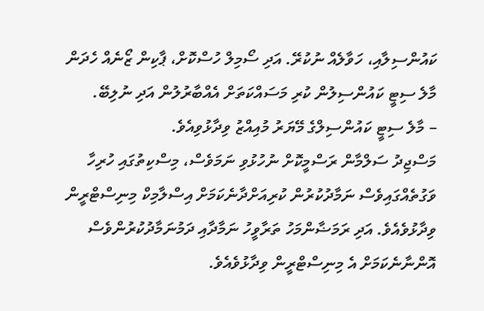ކައުންސިލާއި، ހަވާލެއް ނުކުރޭ. އަދި ސޯމިލް ހުސްކޮށް، ޕާކިން ޒޯނެއް ހެދަން މާލެ ސިޓީ ކައުންސިލުން ކުރި މަސައްކަތަށް އެއްބާރުލުން އަދި ނުލިބޭ.
– މާލެ ސިޓީ ކައުންސިލްގެ މޭޔަރު މުއިއްޒު ވިދާޅުވިއެވެ.
މަސްޖިދު ސަލްމާން ރަސްމީކޮށް ނުހުޅުވި ނަމަވެސް، މިސްކިތުގައި ހުރިހާ ވަގުތެއްގައިވެސް ނަމާދުކުރުން ކުރިއަށްދާނެކަމަށް އިސްލާމިކް މިނިސްޓްރީން ވިދާޅުވެއެވެ. އަދި ރަމަޟާންމަހު ތަރާވީހު ނަމާދާއި ދަމުނަމާދުކުރުންވެސް އޮންނާނެކަމަށް އެ މިނިސްޓްރީން ވިދާޅުވެއެވެ.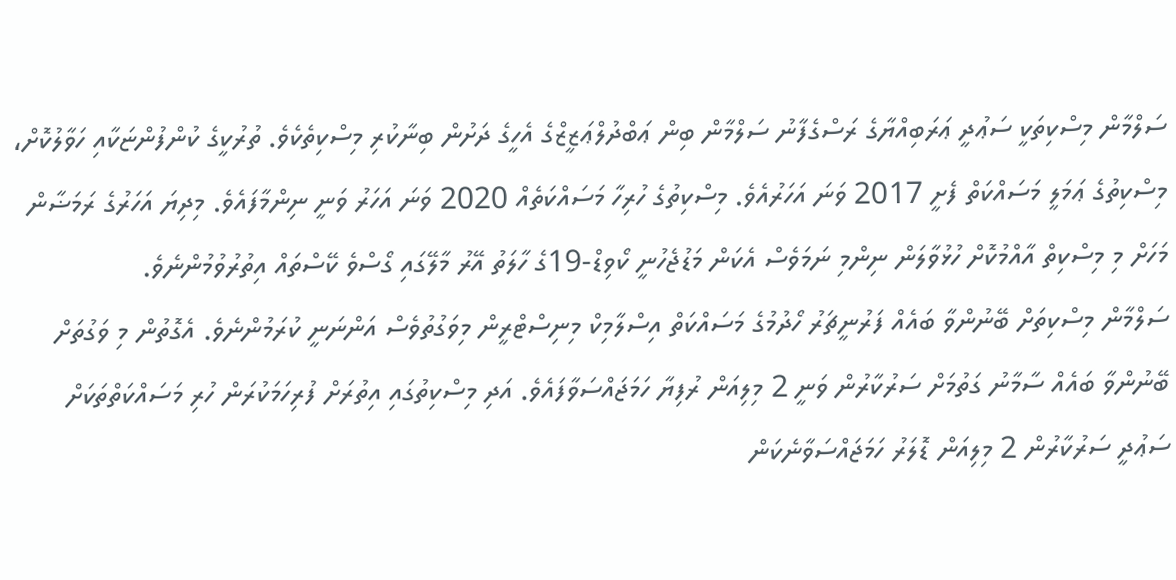ސަލްމާން މިސްކިތަކީ ސަޢުދީ ޢަރަބިއްޔާގެ ރަސްގެފާނު ސަލްމާން ބިން ޢަބްދުލްޢަޒީޒްގެ އެހީގެ ދަށުން ބިނާކުރި މިސްކިތެކެވެ. ތުރުކީގެ ކުންފުންޏަކާއި ހަވާލުކޮށް، މިސްކިތުގެ ޢަމަލީ މަސައްކަތް ފެށީ 2017 ވަނަ އަހަރުއެވެ. މިސްކިތުގެ ހުރިހާ މަސައްކަތެއް 2020 ވަނަ އަހަރު ވަނީ ނިންމާފައެވެ. މިދިޔަ އަހަރުގެ ރަމަޟާން މަހަށް މި މިސްކިތް އާއްމުކޮށް ހުޅުވާލަން ނިންމި ނަމަވެސް އެކަން މަޑުޖެހުނީ ކޯވިޑް-19ގެ ހާލަތު އޭރު މާލޭގައި ގޯސްވެ ކޭސްތައް އިތުރުވުމުންނެވެ.
ސަލްމާން މިސްކިތަށް ބޭނުންވާ ބައެއް ފަރުނީޗަރު ހޯދުމުގެ މަސައްކަތް އިސްލާމިކް މިނިސްޓްރީން މިވަގުތުވެސް އަންނަނީ ކުރަމުންނެވެ. އެގޮތުން މި ވަގުތަށް ބޭނުންވާ ބައެއް ސާމާނު ގަތުމަށް ސަރުކާރުން ވަނީ 2 މިލިއަން ރުފިޔާ ހަމަޖައްސަވާފައެވެ. އަދި މިސްކިތުގައި އިތުރަށް ފުރިހަމަކުރަން ހުރި މަސައްކަތްތަކަށް ސަޢުދީ ސަރުކާރުން 2 މިލިއަން ޑޮލަރު ހަމަޖައްސަވާނެކަން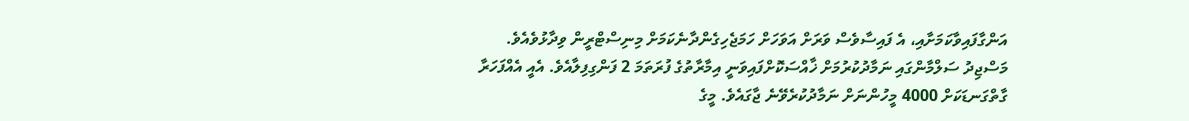އަންގާފައިވާކަމަށާއި، އެ ފައިސާވެސް ވަރަށް އަވަހަށް ހަމަޖެހިގެންދާނެކަމަށް މިނިސްޓްރީން ވިދާޅުވެއެވެ.
މަސްޖިދު ސަލްމާންގައި ނަމާދުކުރުމަށް ޚާއްސަކޮށްފައިވަނީ އިމާރާތުގެ ފުރަތަމަ 2 ފަންގިފިލާއެވެ. އެއީ އެއްފަހަރާ ގާތްގަނޑަކަށް 4000 މީހުންނަށް ނަމާދުކުރެވޭނެ ޖާގައެވެ. މީގެ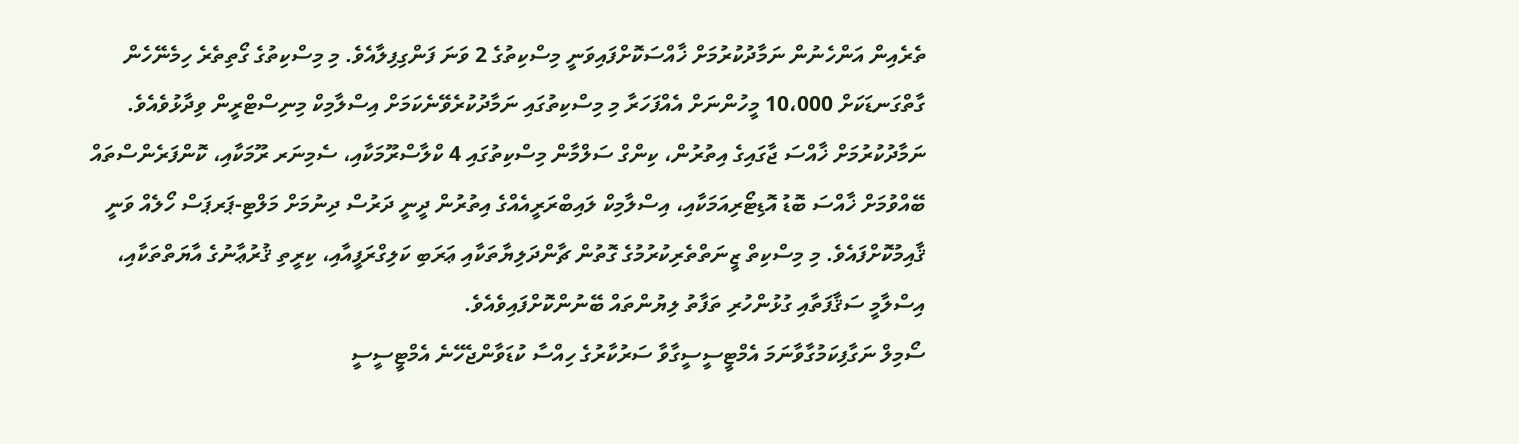ތެރެއިން އަންހެނުން ނަމާދުކުރުމަށް ޚާއްސަކޮށްފައިވަނީ މިސްކިތުގެ 2 ވަނަ ފަންގިފިލާއެވެ. މި މިސްކިތުގެ ގޯތިތެރެ ހިމެނޭހެން ގާތްގަނޑަކަށް 10،000 މީހުންނަށް އެއްފަހަރާ މި މިސްކިތުގައި ނަމާދުކުރެވޭނެކަމަށް އިސްލާމިކް މިނިސްޓްރީން ވިދާޅުވެއެވެ.
ނަމާދުކުރުމަށް ޚާއްސަ ޖާގައިގެ އިތުރުން، ކިންގް ސަލްމާން މިސްކިތުގައި 4 ކްލާސްރޫމަކާއި، ސެމިނަރ ރޫމަކާއި، ކޮންފަރެންސްތައް ބޭއްވުމަށް ޚާއްސަ ބޮޑު އޮޑިޓޯރިއަމަކާއި، އިސްލާމިކް ލައިބްރަރީއެއްގެ އިތުރުން ދީނީ ދަރުސް ދިނުމަށް މަލްޓި-ޕަރޕަސް ހޯލެއް ވަނީ ޤާއިމުކޮށްފައެވެ. މި މިސްކިތް ޒީނަތްތެރިކުރުމުގެ ގޮތުން ޗާންދަލިޔާތަކާއި ޢަރަބި ކަލިގްރަފީއާއި، ކިރީތި ޤުރުޢާނުގެ އާޔަތްތަކާއި، އިސްލާމީ ސަޤާފަތާއި ގުޅުންހުރި ތަފާތު ލިޔުންތައް ބޭނުންކޮށްފައިވެއެވެ.
ސޯމިލް ނަގާފިކަމުގާވާނަމަ އެމްޓީސީސީގާވާ ސަރުކާރުގެ ހިއްސާ ކުޑަވާންޖެހޭނެ އެމްޓީސީސީ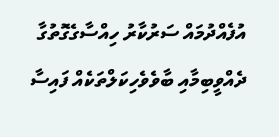އުފެއްދުމައް ސަރުކާރު ހިއްސާގެގޮތުގާ ދެއްވީބިމާއި ބާވެވެހިކަލްތަކެއް ފައިސާ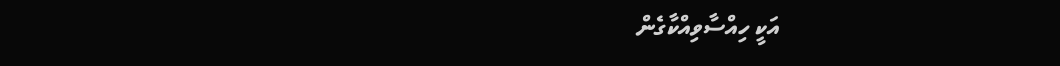އަކީ ހިއްސާވިއްކާގެން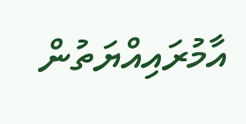އާމުރައިއްޔަތުން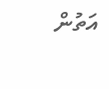އަތުން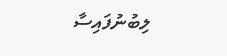ލިބުނުފައިސާ